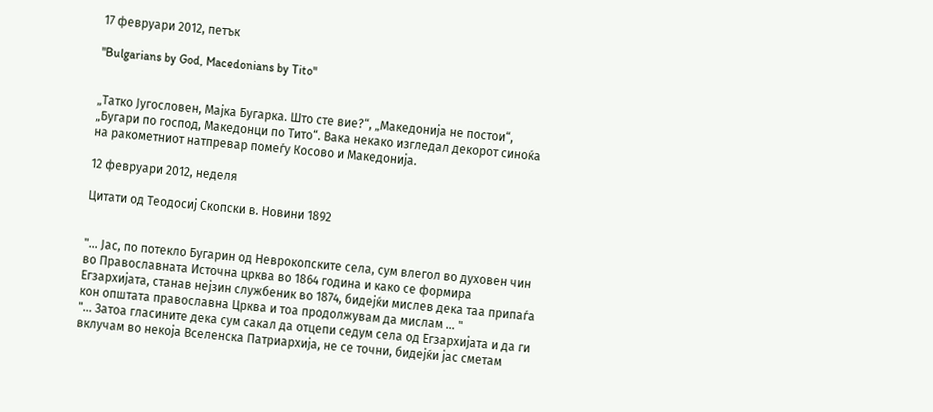17 февруари 2012, петък

"Bulgarians by God, Macedonians by Tito"


„Татко Југословен, Мајка Бугарка. Што сте вие?“, „Македонија не постои“, „Бугари по господ, Македонци по Тито“. Вака некако изгледал декорот синоќа на ракометниот натпревар помеѓу Косово и Македонија.

12 февруари 2012, неделя

Цитати од Теодосиj Скопски в. Новини 1892


"... Јас, по потекло Бугарин од Неврокопските села, сум влегол во духовен чин во Православната Источна црква во 1864 година и како се формира Егзархијата, станав нејзин службеник во 1874, бидејќи мислев дека таа припаѓа кон општата православна Црква и тоа продолжувам да мислам ... "
"... Затоа гласините дека сум сакал да отцепи седум села од Егзархијата и да ги вклучам во некоја Вселенска Патриархиjа, не се точни, бидејќи јас сметам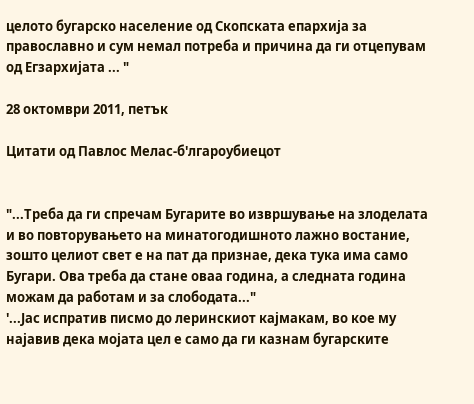целото бугарско население од Скопската епархија за православно и сум немал потреба и причина да ги отцепувам од Егзархијата ... "

28 октомври 2011, петък

Цитати од Павлос Мелас-б'лгароубиецот


"...Треба да ги спречам Бугарите во извршување на злоделата и во повторувањето на минатогодишното лажно востание, зошто целиот свет е на пат да признае, дека тука има само Бугари. Ова треба да стане оваа година, а следната година можам да работам и за слободата..."
'...Јас испратив писмо до леринскиот кајмакам, во кое му најавив дека мојата цел е само да ги казнам бугарските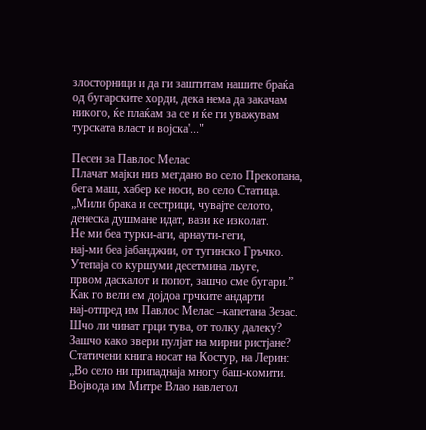злосторници и да ги заштитам нашите браќа од бугарските хорди, дека нема да закачам никого, ќе плаќам за се и ќе ги уважувам турската власт и војска'..."

Песен за Павлос Мелас
Плачат маjки низ мегдано во село Прекопана,
бега маш, хабер ке носи, во село Статица.
„Мили брака и сестрици, чуваjте селото,
денеска душмане идат, вази ке изколат.
Не ми беа турки-аги, арнаути-геги,
наj-ми беа jaбанджии, от тугинско Гръчко.
Утепаja со куршуми десетмина льуге,
првом даскалот и попот, зашчо сме бугари.”
Как го вели ем доjдоа грчките андарти
наj-отпред им Павлос Мелас –капетана Зезас.
Шчо ли чинат грци тува, от толку далеку?
Зашчо како звери пулjaт на мирни ристjaне?
Статичени книга носат на Костур, на Лерин:
„Во село ни припаднаja многу баш-комити.
Воjвода им Митре Влао навлегол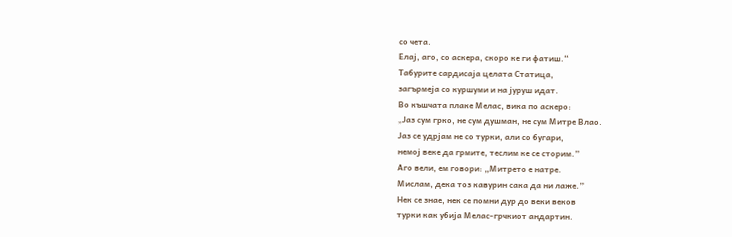со чета.
Елаj, аго, со аскера, скоро ке ги фатиш.“
Табурите сардисаja целата Статица,
загърмеja со куршуми и на jуруш идат.
Во къшчата плаке Мелас, вика по аскеро:
„Jaз сум грко, не сум душман, не сум Митре Влао.
Jaз се удрjaм не со турки, али со бугари,
немоj веке да грмите, теслим ке се сторим.”
Аго вели, ем говори: „Митрето е нaтре.
Мислaм, дека тоз кавурин сака да ни лаже.”
Нек се знае, нек се помни дур до веки веков
турки как убиja Мелас-грчкиот андартин.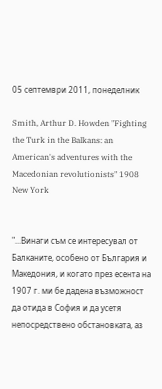05 септември 2011, понеделник

Smith, Arthur D. Howden "Fighting the Turk in the Balkans: an American's adventures with the Macedonian revolutionists" 1908 New York


"...Винаги съм се интересувал от Балканите, особено от България и Македония, и когато през есента на 1907 г. ми бе дадена възможност да отида в София и да усетя непосредствено обстановката, аз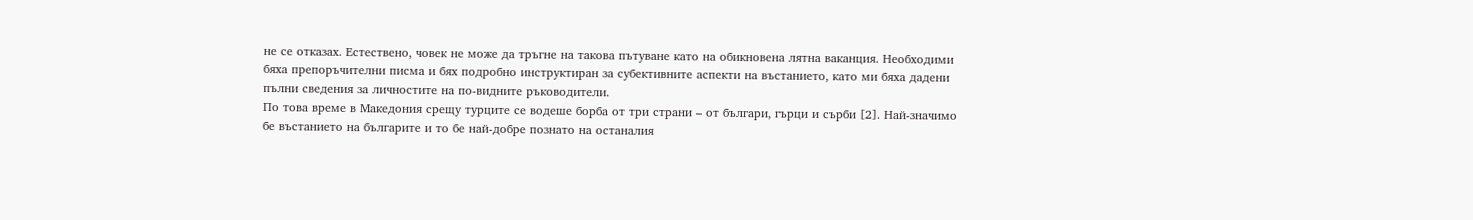не се отказах. Естествено, човек не може да тръгне на такова пътуване като на обикновена лятна ваканция. Необходими бяха препоръчителни писма и бях подробно инструктиран за субективните аспекти на въстанието, като ми бяха дадени пълни сведения за личностите на по-видните ръководители.
По това време в Македония срещу турците се водеше борба от три страни – от българи, гърци и сърби [2]. Най-значимо бе въстанието на българите и то бе най-добре познато на останалия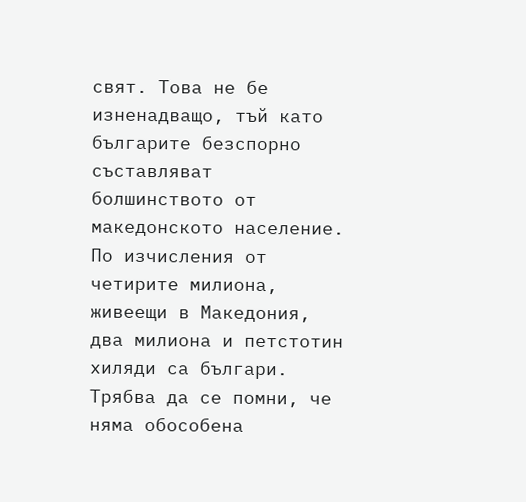свят. Това не бе изненадващо, тъй като българите безспорно съставляват болшинството от македонското население. По изчисления от четирите милиона, живеещи в Македония, два милиона и петстотин хиляди са българи.
Трябва да се помни, че няма обособена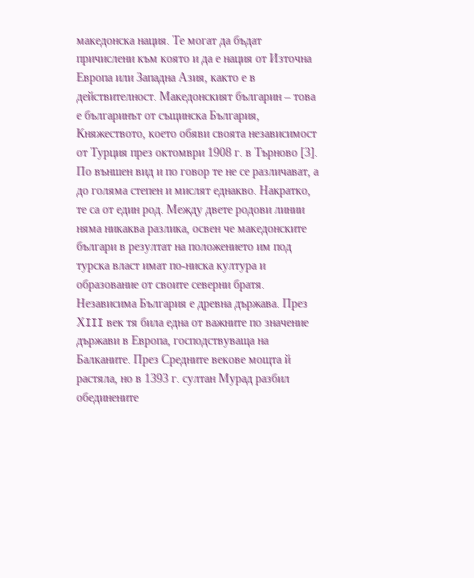македонска нация. Те могат да бъдат причислени към която и да е нация от Източна Европа или Западна Азия, както е в действителност. Македонският българин – това е българинът от същинска България, Княжеството, което обяви своята независимост от Турция през октомври 1908 г. в Търново [3]. По външен вид и по говор те не се различават, а до голяма степен и мислят еднакво. Накратко, те са от един род. Между двете родови линии няма никаква разлика, освен че македонските българи в резултат на положението им под турска власт имат по-ниска култура и образование от своите северни братя.
Независима България е древна държава. През ХIII век тя била една от важните по значение държави в Европа, господствуваща на Балканите. През Средните векове мощта й растяла, но в 1393 г. султан Мурад разбил обединените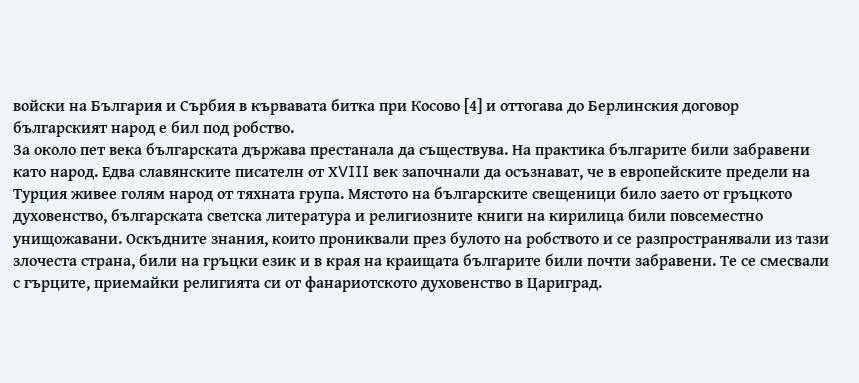войски на България и Сърбия в кървавата битка при Косово [4] и оттогава до Берлинския договор българският народ е бил под робство.
За около пет века българската държава престанала да съществува. На практика българите били забравени като народ. Едва славянските писателн от ХVIII век започнали да осъзнават, че в европейските предели на Турция живее голям народ от тяхната група. Мястото на българските свещеници било заето от гръцкото духовенство, българската светска литература и религиозните книги на кирилица били повсеместно унищожавани. Оскъдните знания, които прониквали през булото на робството и се разпространявали из тази злочеста страна, били на гръцки език и в края на краищата българите били почти забравени. Те се смесвали с гърците, приемайки религията си от фанариотското духовенство в Цариград.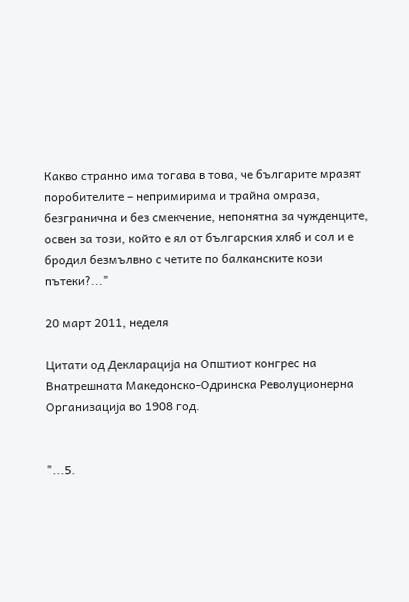Какво странно има тогава в това, че българите мразят поробителите – непримирима и трайна омраза, безгранична и без смекчение, непонятна за чужденците, освен за този, който е ял от българския хляб и сол и е бродил безмълвно с четите по балканските кози пътеки?..."

20 март 2011, неделя

Цитати од Декларациjа на Општиот конгрес на Внатрешната Македонско-Одринска Револуционерна Организација во 1908 год.


"...5.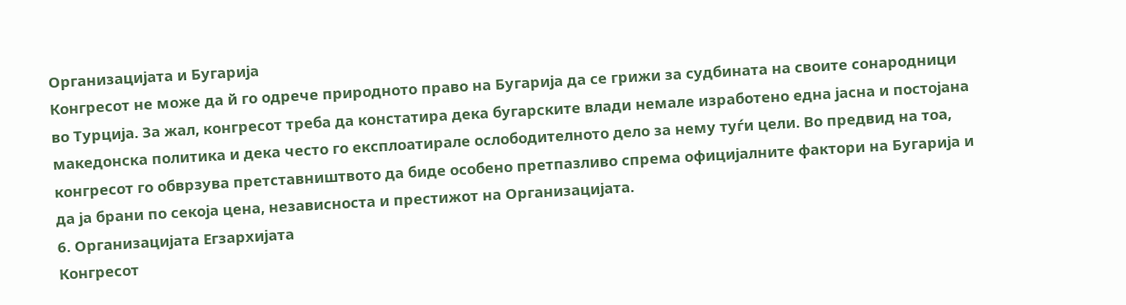Организацијата и Бугарија
Конгресот не може да й го одрече природното право на Бугарија да се грижи за судбината на своите сонародници во Турција. За жал, конгресот треба да констатира дека бугарските влади немале изработено една јасна и постојана македонска политика и дека често го експлоатирале ослободителното дело за нему туѓи цели. Во предвид на тоа, конгресот го обврзува претставништвото да биде особено претпазливо спрема официјалните фактори на Бугарија и да ја брани по секоја цена, независноста и престижoт на Организацијата.
6. Организацијата Егзархијата
Конгресот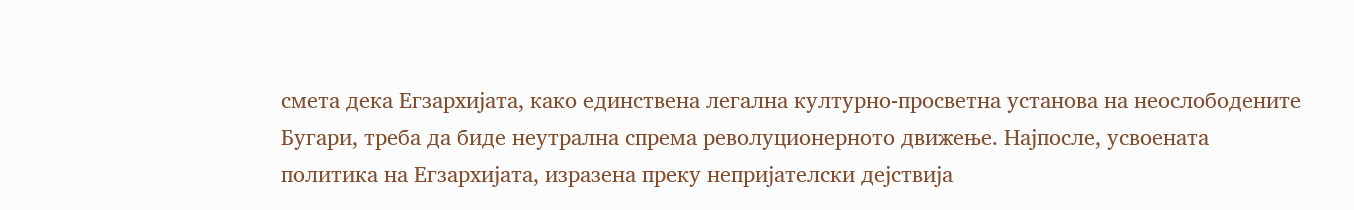смета дека Егзархијата, како единствена легална културно-просветна установа на неослободените Бугари, треба да биде неутрална спрема револуционерното движење. Најпосле, усвоената политика на Егзархијата, изразена преку непријателски дејствија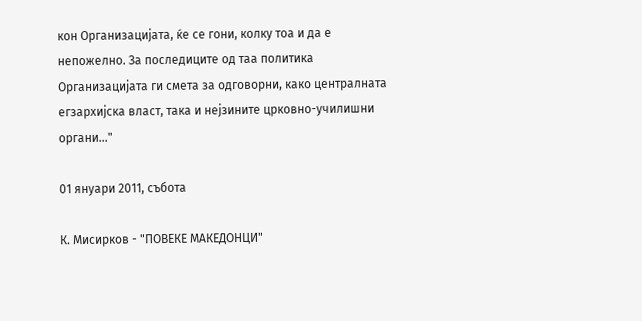кон Организацијата, ќе се гони, колку тоа и да е непожелно. За последиците од таа политика Организацијата ги смета за одговорни, како централната егзархијска власт, така и нејзините црковно-училишни органи..."

01 януари 2011, събота

К. Мисирков - "ПОВЕКЕ МАКЕДОНЦИ"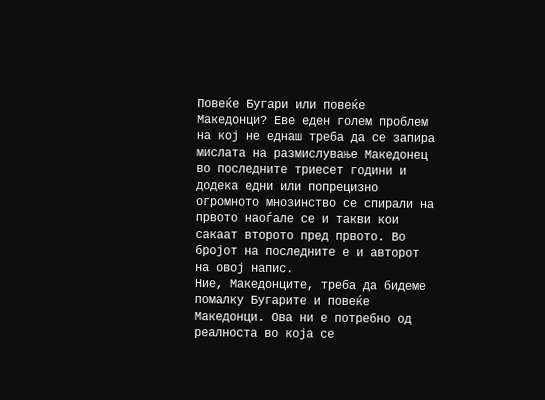Повеќе Бугари или повеќе Македонци? Еве еден голем проблем на кој не еднаш треба да се запира мислата на размислување Македонец во последните триесет години и додека едни или попрецизно огромното мнозинство се спирали на првото наоѓале се и такви кои сакаат второто пред првото. Во бројот на последните е и авторот на овој напис.
Ние, Македонците, треба да бидеме помалку Бугарите и повеќе Македонци. Ова ни е потребно од реалноста во која се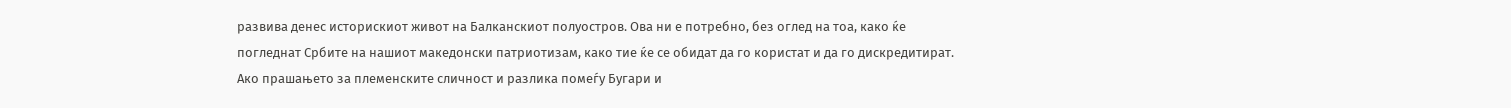развива денес историскиот живот на Балканскиот полуостров. Ова ни е потребно, без оглед на тоа, како ќе погледнат Србите на нашиот македонски патриотизам, како тие ќе се обидат да го користат и да го дискредитират.
Ако прашањето за племенските сличност и разлика помеѓу Бугари и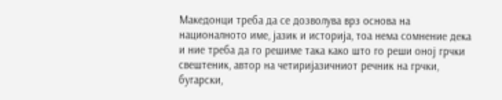Македонци треба да се дозволува врз основа на националното име, јазик и историја, тоа нема сомнение дека и ние треба да го решиме така како што го реши оној грчки свештеник, автор на четириjазичниот речник на грчки, бугарски,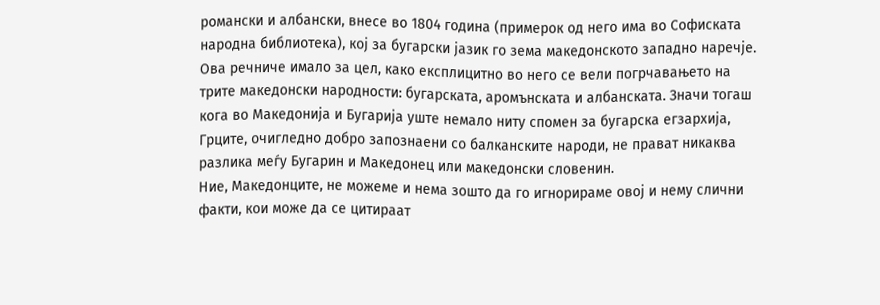романски и албански, внесе во 1804 година (примерок од него има во Софиската народна библиотека), кој за бугарски јазик го зема македонското западно наречје. Ова речниче имало за цел, како експлицитно во него се вели погрчавањето на трите македонски народности: бугарската, аромънската и албанската. Значи тогаш кога во Македонија и Бугарија уште немало ниту спомен за бугарска егзархија, Грците, очигледно добро запознаени со балканските народи, не прават никаква разлика меѓу Бугарин и Македонец или македонски словенин.
Ние, Македонците, не можеме и нема зошто да го игнорираме овој и нему слични факти, кои може да се цитираат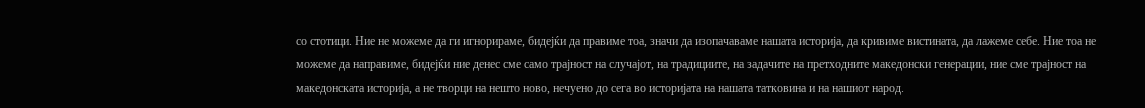со стотици. Ние не можеме да ги игнорираме, бидејќи да правиме тоа, значи да изопачаваме нашата историја, да кривиме вистината, да лажеме себе. Ние тоа не можеме да направиме, бидејќи ние денес сме само трајност на случајот, на традициите, на задачите на претходните македонски генерации, ние сме трајност на македонската историја, а не творци на нешто ново, нечуено до сега во историјата на нашата татковина и на нашиот народ.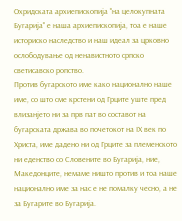Охридската архиепископија "на целокупната Бугарија" е наша архиепископија, тоа е наше историско наследство и наш идеал за црковно ослободување од ненавистното српско светисавско ропство.
Против бугарското име како национално наше име, со што сме крстени од Грците уште пред влизанjето ни за прв пат во составот на бугарската држава во почетокот на IX век по Христа, име дадено ни од Грците за племенското ни едeнство со Словените во Бугарија, ние, Македонците, немаме ништо против и тоа наше национално име за нас е не помалку чесно, а не за Бугарите во Бугарија.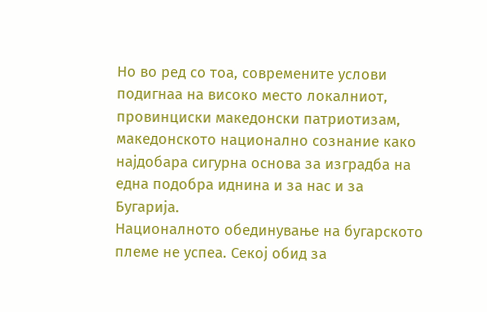Но во ред со тоа, современите услови подигнаа на високо место локалниот, провинциски македонски патриотизам, македонското национално сознание како најдобарa сигурна основа за изградба на еднa подобра иднина и за нас и за Бугарија.
Националното обединување на бугарското племе не успеа. Секој обид за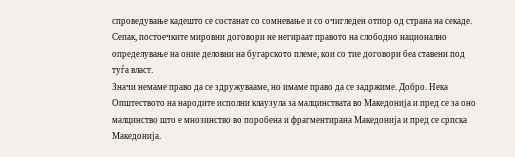спроведување кадешто се состанат со сомневање и со очигледен отпор од страна на секаде. Сепак, постоечките мировни договори не негираат правото на слободно национално определување на оние деловни на бугарското племе, кои со тие договори беа ставени под туѓа власт.
Значи немаме право да се здружувааме, но имаме право да се задржиме. Добро. Нека Општеството на народите исполни клаузула за малцинствата во Македонија и пред се за оно малцинство што е мнозинство во поробена и фрагментирана Македонија и пред се српска Македонија.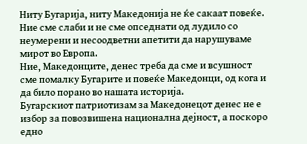Ниту Бугарија, ниту Македонија не ќе сакаат повеќе. Ние сме слаби и не сме опседнати од лудило со неумерени и несоодветни апетити да нарушуваме мирот во Европа.
Ние, Македонците, денес треба да сме и всушност сме помалку Бугарите и повеќе Македонци, од кога и да било порано во нашата историја.
Бугарскиот патриотизам за Македонецот денес не е избор за повозвишена национална дејност, а поскоро едно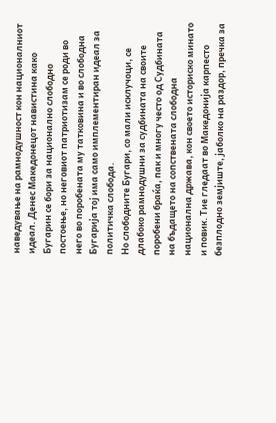наведување на рамнодушност кон националниот идеал. Денес Македонецот навистина како Бугарин се бори за национално слободно постоење, но неговиот патриотизам се роди во него во поробената му татковина и во слободна Бугарија тој има само имплементиран идеал за политичка слобода.
Но слободните Бугари, со мали исклучоци, се длабоко рамнодушни за судбината на своите поробени браќа, пак и многу често од Судбината на бъдащето на сопствената слободна национална држава, кон своето историско минато и повик. Тие гледаат во Македонија карпесто безплодно земјиште, јаболко на раздор, пречка за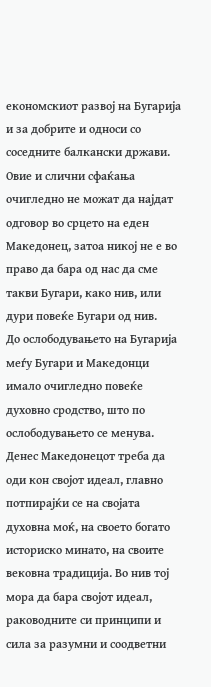економскиот развој на Бугарија и за добрите и односи со соседните балкански држави.
Овие и слични сфаќања очигледно не можат да најдат одговор во срцето на еден Македонец, затоа никој не е во право да бара од нас да сме такви Бугари, како нив, или дури повеќе Бугари од нив.
До ослободувањето на Бугарија меѓу Бугари и Македонци имало очигледно повеќе духовно сродство, што по ослободувањето се менува. Денес Македонецот треба да оди кон својот идеал, главно потпирајќи се на својата духовна моќ, на своето богато историско минато, на своите вековна традиција. Во нив тој мора да бара својот идеал, раководните си принципи и сила за разумни и соодветни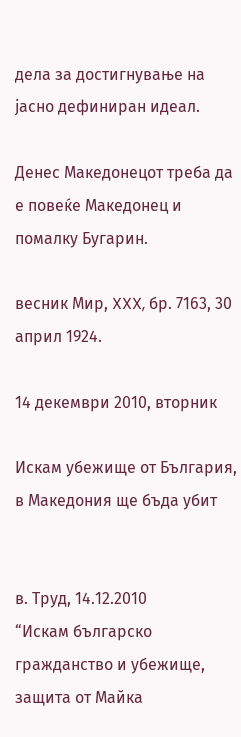дела за достигнување на јасно дефиниран идеал.

Денес Македонецот треба да е повеќе Македонец и помалку Бугарин.

весник Мир, XXX, бр. 7163, 30 април 1924.

14 декември 2010, вторник

Искам убежище от България, в Македония ще бъда убит


в. Труд, 14.12.2010
“Искам българско гражданство и убежище, защита от Майка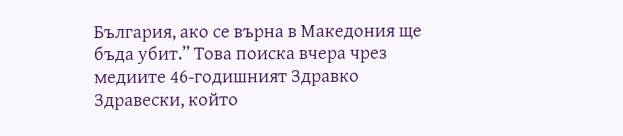България, ако се върна в Македония ще бъда убит.” Това поиска вчера чрез медиите 46-годишният Здравко Здравески, който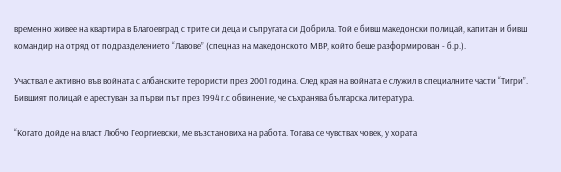временно живее на квартира в Благоевград с трите си деца и съпругата си Добрила. Той е бивш македонски полицай, капитан и бивш командир на отряд от подразделението “Лавове” (спецназ на македонското МВР, който беше разформирован - б.р.).

Участвал е активно във войната с албанските терористи през 2001 година. След края на войната е служил в специалните части “Тигри”. Бившият полицай е арестуван за първи път през 1994 г.с обвинение, че съхранява българска литература.

“Когато дойде на власт Любчо Георгиевски, ме възстановиха на работа. Тогава се чувствах човек, у хората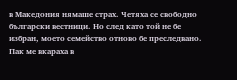в Македония нямаше страх. Четяха се свободно български вестници. Но след като той не бе избран, моето семейство отново бе преследвано. Пак ме вкараха в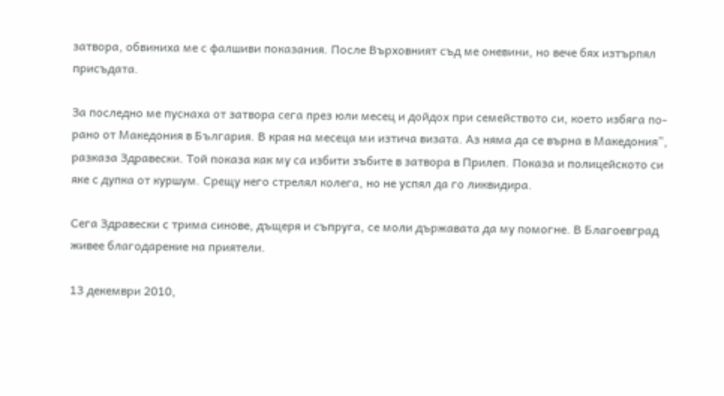затвора, обвиниха ме с фалшиви показания. После Върховният съд ме оневини, но вече бях изтърпял присъдата.

За последно ме пуснаха от затвора сега през юли месец и дойдох при семейството си, което избяга по-рано от Македония в България. В края на месеца ми изтича визата. Аз няма да се върна в Македония”, разказа Здравески. Той показа как му са избити зъбите в затвора в Прилеп. Показа и полицейското си яке с дупка от куршум. Срещу него стрелял колега, но не успял да го ликвидира.

Сега Здравески с трима синове, дъщеря и съпруга, се моли държавата да му помогне. В Благоевград живее благодарение на приятели.

13 декември 2010,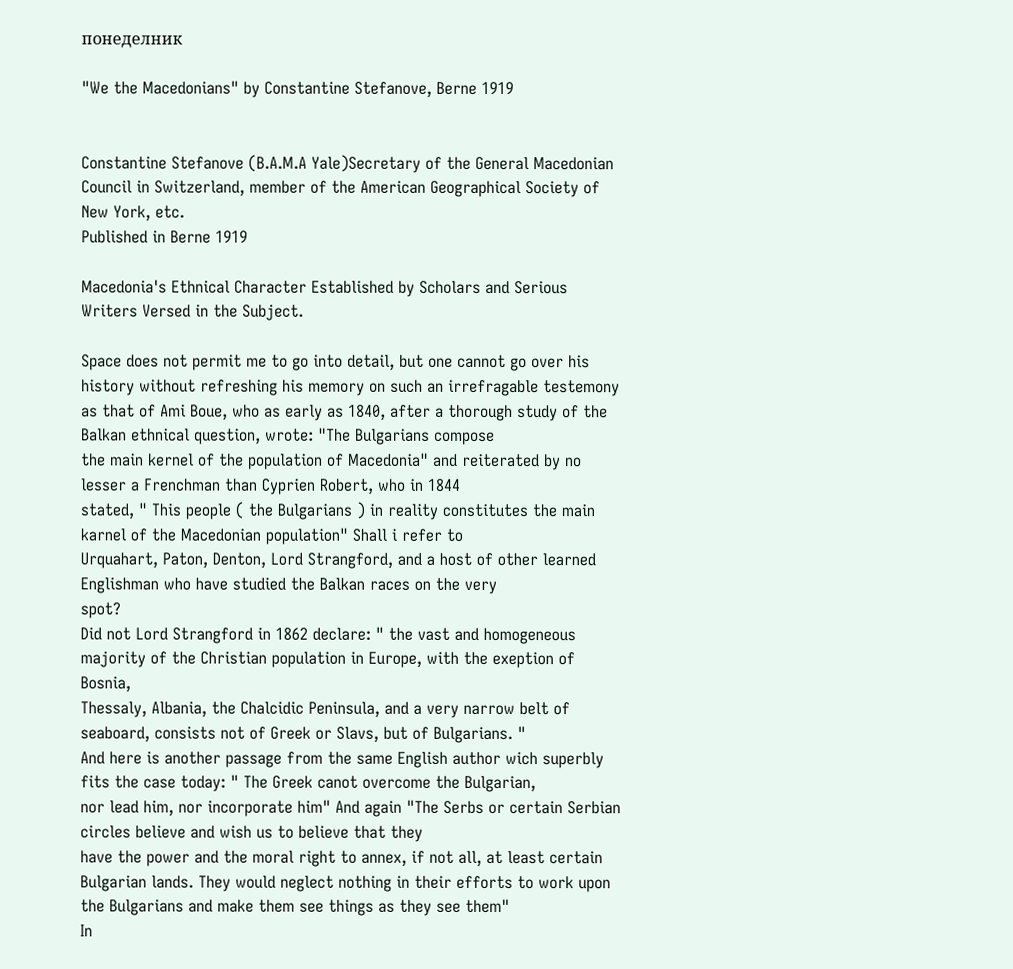понеделник

"We the Macedonians" by Constantine Stefanove, Berne 1919


Constantine Stefanove (B.A.M.A Yale)Secretary of the General Macedonian Council in Switzerland, member of the American Geographical Society of New York, etc.
Published in Berne 1919

Macedonia's Ethnical Character Established by Scholars and Serious Writers Versed in the Subject.

Space does not permit me to go into detail, but one cannot go over his history without refreshing his memory on such an irrefragable testemony
as that of Ami Boue, who as early as 1840, after a thorough study of the Balkan ethnical question, wrote: "The Bulgarians compose
the main kernel of the population of Macedonia" and reiterated by no lesser a Frenchman than Cyprien Robert, who in 1844
stated, " This people ( the Bulgarians ) in reality constitutes the main karnel of the Macedonian population" Shall i refer to
Urquahart, Paton, Denton, Lord Strangford, and a host of other learned Englishman who have studied the Balkan races on the very
spot?
Did not Lord Strangford in 1862 declare: " the vast and homogeneous majority of the Christian population in Europe, with the exeption of Bosnia,
Thessaly, Albania, the Chalcidic Peninsula, and a very narrow belt of seaboard, consists not of Greek or Slavs, but of Bulgarians. "
And here is another passage from the same English author wich superbly fits the case today: " The Greek canot overcome the Bulgarian,
nor lead him, nor incorporate him" And again "The Serbs or certain Serbian circles believe and wish us to believe that they
have the power and the moral right to annex, if not all, at least certain Bulgarian lands. They would neglect nothing in their efforts to work upon
the Bulgarians and make them see things as they see them"
In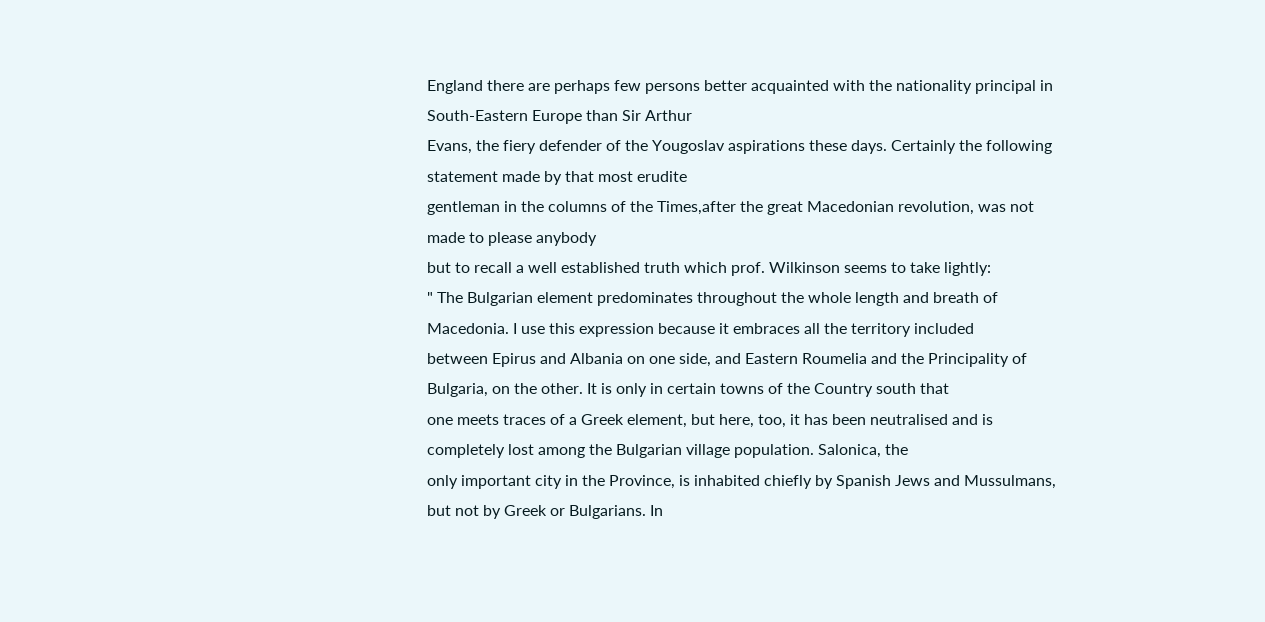England there are perhaps few persons better acquainted with the nationality principal in South-Eastern Europe than Sir Arthur
Evans, the fiery defender of the Yougoslav aspirations these days. Certainly the following statement made by that most erudite
gentleman in the columns of the Times,after the great Macedonian revolution, was not made to please anybody
but to recall a well established truth which prof. Wilkinson seems to take lightly:
" The Bulgarian element predominates throughout the whole length and breath of Macedonia. I use this expression because it embraces all the territory included
between Epirus and Albania on one side, and Eastern Roumelia and the Principality of Bulgaria, on the other. It is only in certain towns of the Country south that
one meets traces of a Greek element, but here, too, it has been neutralised and is completely lost among the Bulgarian village population. Salonica, the
only important city in the Province, is inhabited chiefly by Spanish Jews and Mussulmans, but not by Greek or Bulgarians. In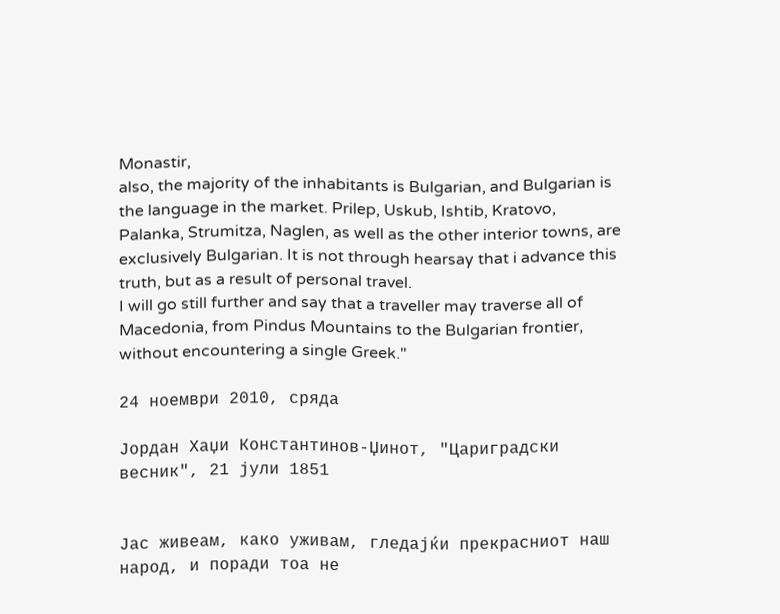Monastir,
also, the majority of the inhabitants is Bulgarian, and Bulgarian is the language in the market. Prilep, Uskub, Ishtib, Kratovo,
Palanka, Strumitza, Naglen, as well as the other interior towns, are exclusively Bulgarian. It is not through hearsay that i advance this truth, but as a result of personal travel.
I will go still further and say that a traveller may traverse all of Macedonia, from Pindus Mountains to the Bulgarian frontier, without encountering a single Greek."

24 ноември 2010, сряда

Јордан Хаџи Константинов-Џинот, "Цариградски весник", 21 јули 1851


Јас живеам, како уживам, гледајќи прекрасниот наш народ, и поради тоа не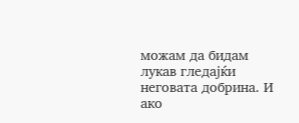можам да бидам лукав гледајќи неговата добрина. И ако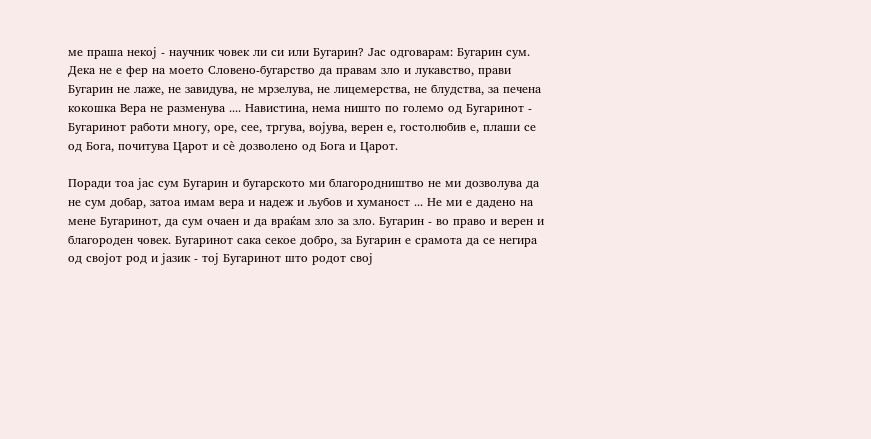ме праша некој - научник човек ли си или Бугарин? Јас одговарам: Бугарин сум. Дека не е фер на моето Словено-бугарство да правам зло и лукавство, прави Бугарин не лаже, не завидува, не мрзелува, не лицемерства, не блудства, за печена кокошка Вера не разменува .... Навистина, нема ништо по големо од Бугаринот - Бугаринот работи многу, оре, сее, тргува, војува, верен е, гостолюбив е, плаши се од Бога, почитува Царот и сè дозволено од Бога и Царот.

Поради тоа јас сум Бугарин и бугарското ми благородништво не ми дозволува да не сум добар, затоа имам вера и надеж и љубов и хуманост ... Не ми е дадено на мене Бугаринот, да сум очаен и да враќам зло за зло. Бугарин - во право и верен и благороден човек. Бугаринот сака секое добро, за Бугарин е срамота да се негира од својот род и јазик - тој Бугаринот што родот свој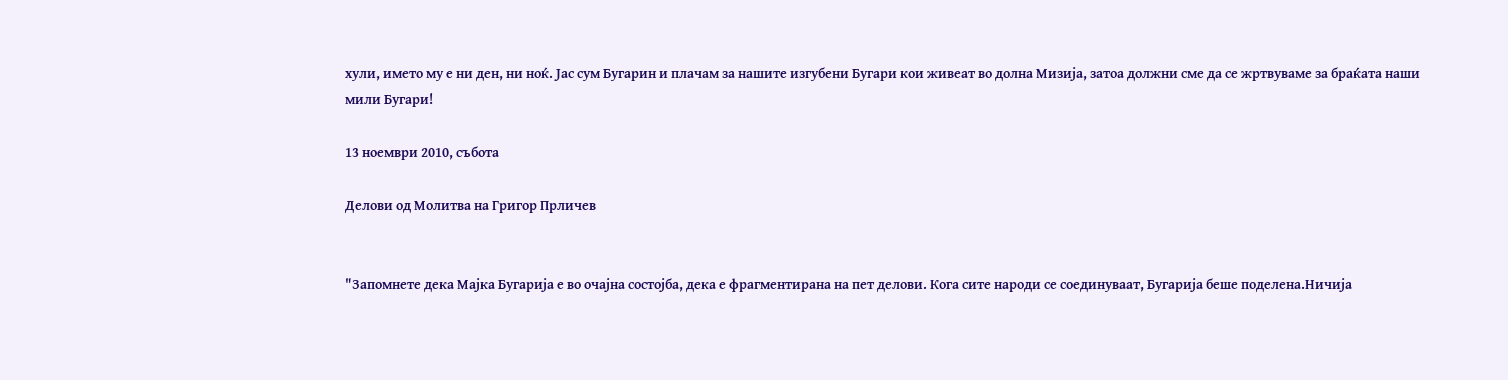хули, името му е ни ден, ни ноќ. Јас сум Бугарин и плачам за нашите изгубени Бугари кои живеат во долна Мизија, затоа должни сме да се жртвуваме за браќата наши мили Бугари!

13 ноември 2010, събота

Делови од Молитва на Григор Прличев


"Запомнете дека Мајка Бугарија е во очајна состојба, дека е фрагментирана на пет делови. Кога сите народи се соединуваат, Бугарија беше поделена.Ничија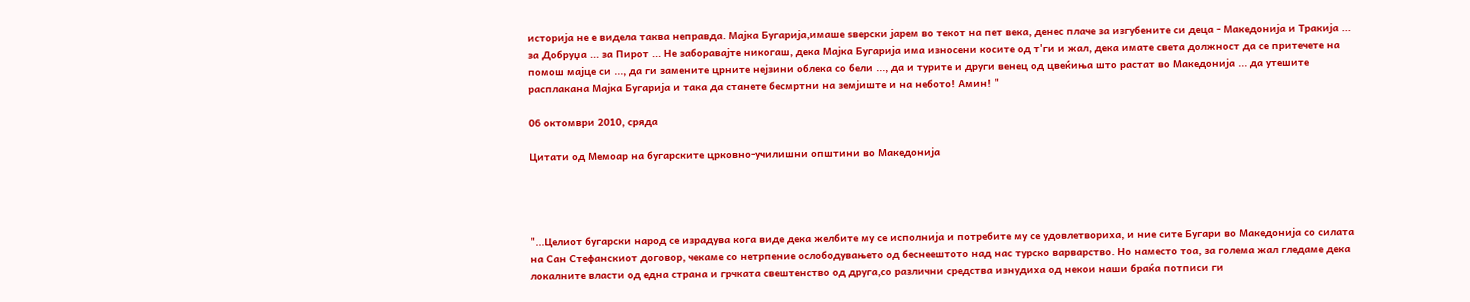историја не е видела таква неправда. Мајка Бугарија,имаше ѕверски jарем во текот на пет века, денес плаче за изгубените си деца - Македонија и Тракија ... за Добруџа ... за Пирот ... Не заборавајте никогаш, дека Мајка Бугарија има износени косите од т'ги и жал, дека имате света должност да се притечете на помош маjце си ..., да ги замените црните нејзини облека со бели ..., да и турите и други венец од цвеќиња што растат во Македонија ... да утешите расплакана Мајка Бугарија и така да станете бесмртни на земјиште и на небото! Амин! "

06 октомври 2010, сряда

Цитати од Мемоар на бугарските црковно-училишни општини во Македонија




"...Целиот бугарски народ се израдува кога виде дека желбите му се исполнија и потребите му се удовлетвориха, и ние сите Бугари во Македонија со силата на Сан Стефанскиот договор, чекаме со нетрпение ослободувањето од беснеештото над нас турско варварство. Но наместо тоа, за голема жал гледаме дека локалните власти од една страна и грчката свештенство од друга,со различни средства изнудиха од некои наши браќа потписи ги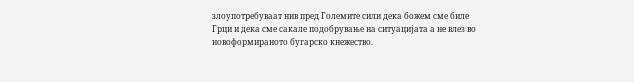злоупотребуваат нив пред Големите сили дека божем сме биле Грци и дека сме сакале подобрување на ситуацијата а не влез во новоформираното бугарско кнежество.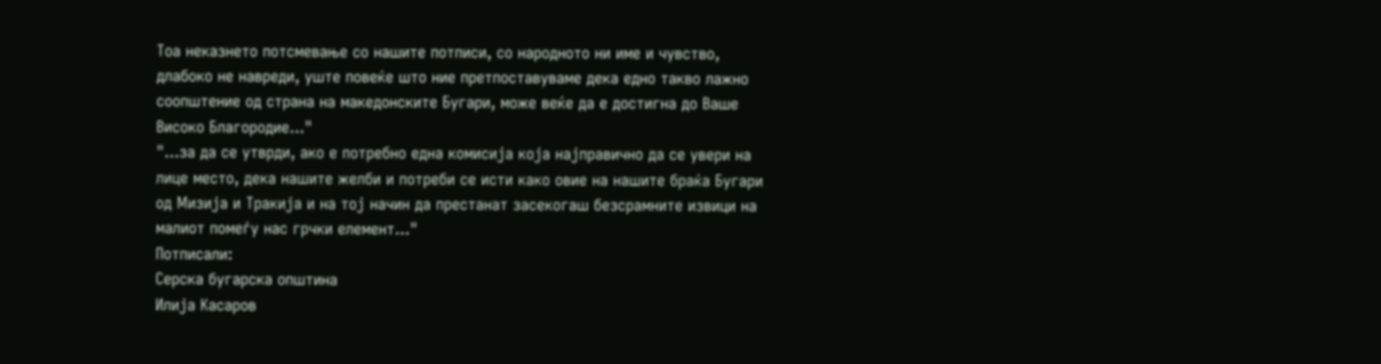Тоа неказнето потсмевање со нашите потписи, со народното ни име и чувство, длабоко не навреди, уште повеќе што ние претпоставуваме дека едно такво лажно соопштение од страна на македонските Бугари, може веќе да е достигна до Вашe Високо Благородие..."
"...за да се утврди, ако е потребно една комисија која најправично да се увери на лице место, дека нашите желби и потреби се исти како овие на нашите браќа Бугари од Мизија и Тракија и на тој начин да престанат засекогаш безсрамните извици на малиот помеѓу нас грчки елемент..."
Потписали:
Серска бугарска општина
Илија Касаров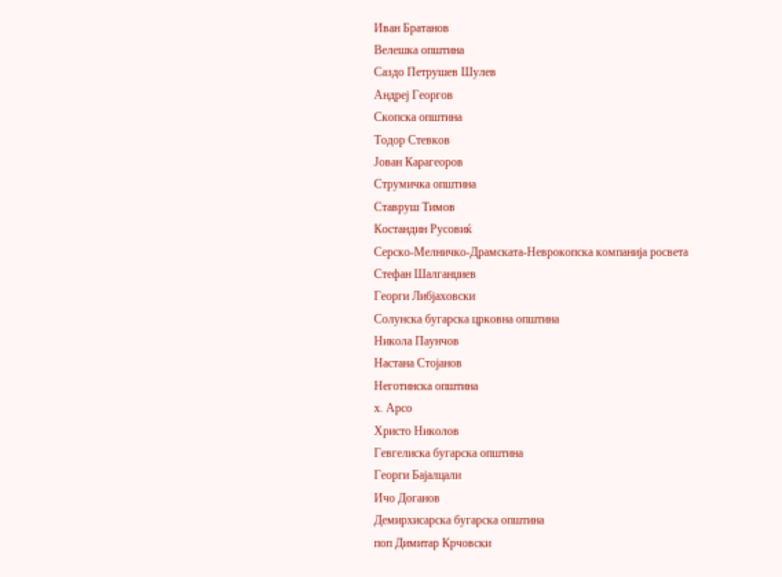Иван Братанов
Велешка општина
Саздо Петрушев Шулев
Андреј Георгов
Скопска општина
Тодор Стевков
Јован Карагеоров
Струмичка општина
Ставруш Тимов
Костандин Русовиќ
Серско-Мелничко-Драмската-Неврокопскa компанија росвета
Стефан Шалганџиев
Георги Либjaховски
Солунска бугарска црковна општина
Никола Паунчов
Настана Стојанов
Неготинска општина
х. Арсо
Христо Николов
Гевгелискa бугарска општина
Георги Баjалцали
Ичо Доганов
Демирхисарска бугарска општина
поп Димитар Крчовски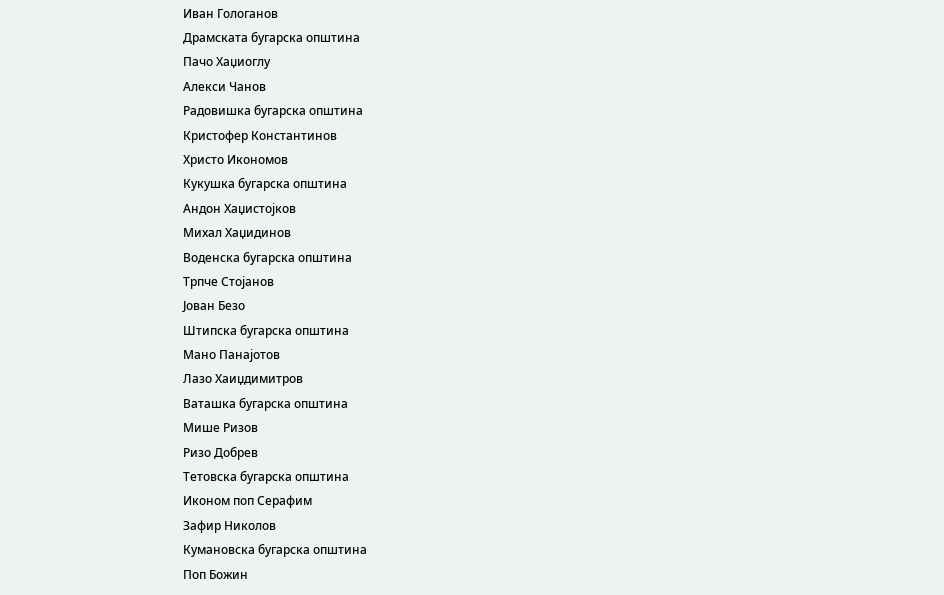Иван Гологанов
Драмската бугарска општина
Пачо Хаџиоглу
Алекси Чанов
Радовишкa бугарска општина
Кристофер Константинов
Христо Икономов
Кукушкa бугарска општина
Андон Хаџистоjков
Михал Хаџидинов
Воденскa бугарска општина
Трпче Стојанов
Јован Безо
Штипскa бугарска општина
Мано Панајотов
Лазо Хаиџдимитров
Ваташка бугарска општина
Мише Ризов
Ризо Добрев
Тетовскa бугарска општина
Иконом поп Серафим
Зафир Николов
Кумановскa бугарска општина
Поп Божин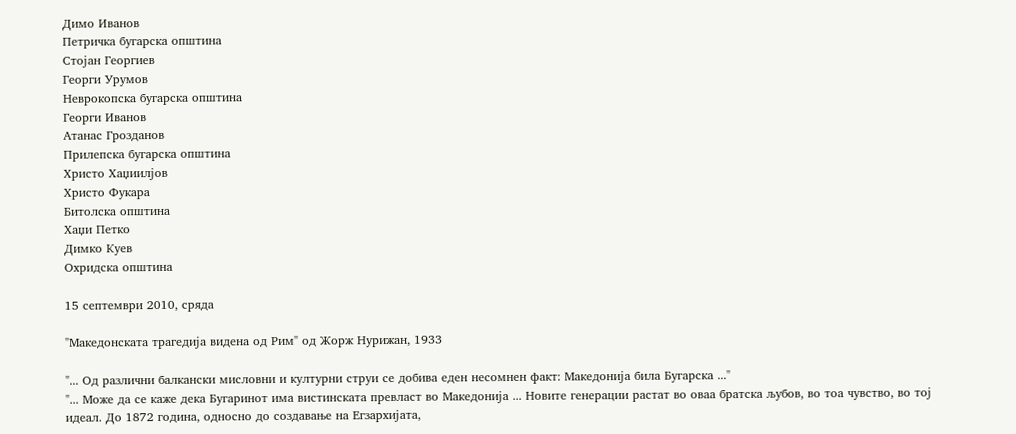Димо Иванов
Петричкa бугарска општина
Стојан Георгиев
Георги Урумов
Неврокопска бугарска општина
Георги Иванов
Атанас Грозданов
Прилепскa бугарска општина
Христо Хаџиилjов
Христо Фукара
Битолска општина
Хаџи Петко
Димко Куев
Охридска општина

15 септември 2010, сряда

"Македонската трагедија видена од Рим" од Жорж Нурижан, 1933

"... Од различни балкански мисловни и културни струи се добива еден несомнен факт: Македонија била Бугарска ..."
"... Може да се каже дека Бугаринот има вистинската превласт во Македонија ... Новите генерации растат во оваа братска љубов, во тоа чувство, во тој идеал. До 1872 година, односно до создавање на Егзархијата,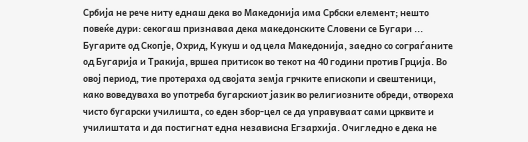Србија не рече ниту еднаш дека во Македонија има Србски елемент; нешто повеќе дури: секогаш признаваа дека македонските Словени се Бугари ... Бугарите од Скопје, Охрид, Кукуш и од цела Македонија, заедно со сограѓаните од Бугарија и Тракија, вршеа притисок во текот на 40 години против Грција. Во овој период, тие протераха од своjaта земја грчките епископи и свештеници, како воведуваха во употреба бугарскиот јазик во религиозните обреди, отвореха чисто бугарски училишта, со еден збор-цел се да управуваат сами црквите и училиштата и да постигнат една независна Егзархија. Очигледно е дека не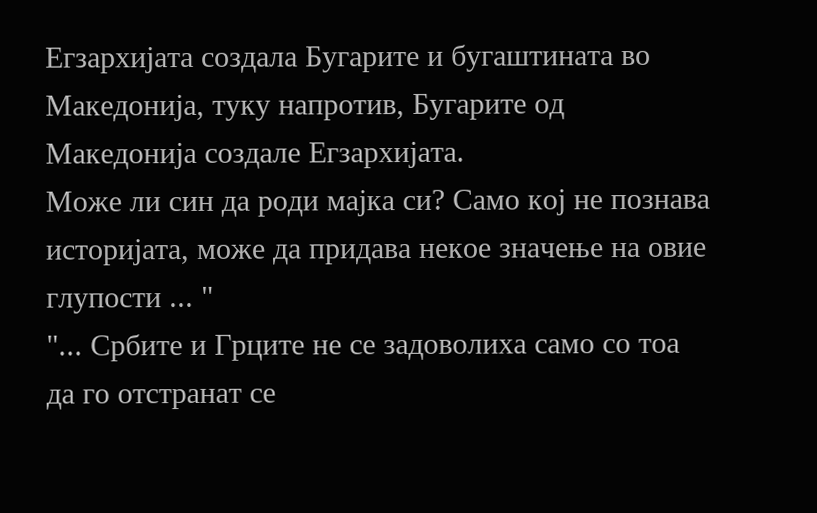Егзархијата создала Бугарите и бугаштината во Македонија, туку напротив, Бугарите од Македонија создале Егзархијата.
Може ли син да роди мајка си? Само кој не познава историјата, може да придава некое значење на овие глупости ... "
"... Србите и Грците не се задоволиха само со тоа да го отстранат се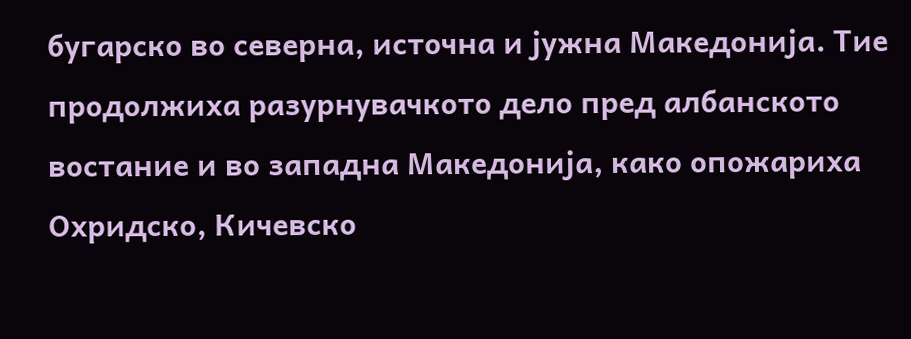бугарско во северна, источна и јужна Македонија. Тие продолжиха разурнувачкото дело пред албанското востание и во западна Македонија, како опожариха Охридско, Кичевско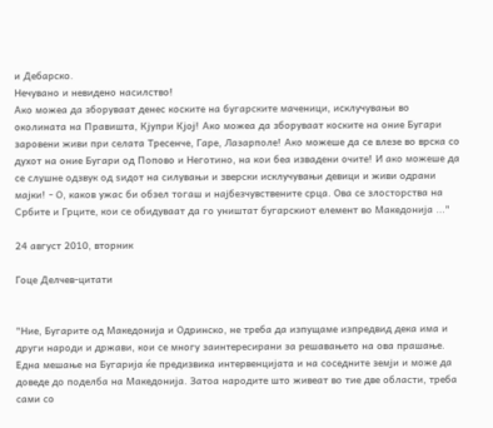и Дебарско.
Нечувано и невидено насилство!
Ако можеа да зборуваат денес коските на бугарските маченици, исклучувањи во околината на Правишта, Кjупри Кjоj! Ако можеа да зборуваат коските на оние Бугари заровени живи при селата Тресенче, Гаре, Лазарполе! Ако можеше да се влезе во врска со духот на оние Бугари од Попово и Неготино, на кои беа извадени очите! И ако можеше да се слушне одзвук од ѕидот на силувањи и зверски исклучувањи девици и живи одрани мајки! - О, каков ужас би обзел тогаш и наjбезчувствените срца. Ова се злосторства на Србите и Грците, кои се обидуваат да го уништат бугарскиот елемент во Македонија ..."

24 август 2010, вторник

Гоце Делчев-цитати


"Ние, Бугарите од Македонија и Одринско, не треба да изпущаме изпредвид дека има и други народи и држави, кои се многу заинтересирани за решавањето на ова прашање. Една мешање на Бугарија ќе предизвика интервенцијата и на соседните земји и може да доведе до поделба на Македонија. Затоа народите што живеат во тие две области, треба сами со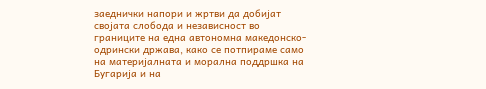заеднички напори и жртви да добијат својата слобода и независност во границите на една автономна македонско-одрински држава, како се потпираме само на материјалната и морална поддршка на Бугарија и на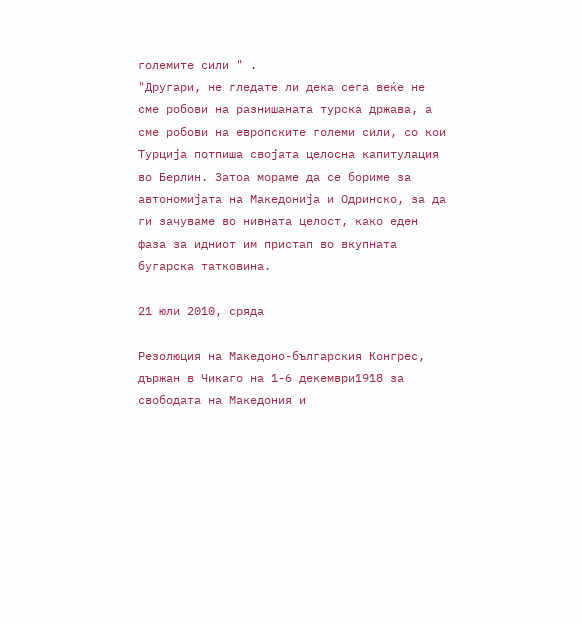големите сили " .
"Другари, не гледате ли дека сега веќе не сме робови на разнишаната турска држава, а сме робови на европските големи сили, со кои Турција потпиша својата целосна капитулация во Берлин. Затоа мораме да се бориме за автономијата на Македонија и Одринско, за да ги зачуваме во нивната целост, како еден фаза за идниот им пристап во вкупната бугарска татковина.

21 юли 2010, сряда

Резолюция на Македоно-българския Конгрес, държан в Чикаго на 1-6 декември1918 за свободата на Македония и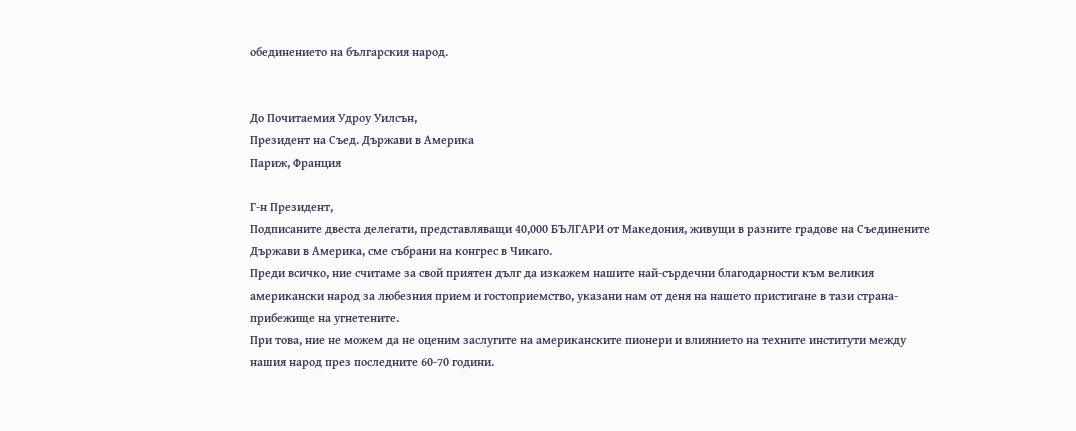обединението на българския народ.


До Почитаемия Удроу Уилсън,
Президент на Съед. Държави в Америка
Париж, Франция

Г-н Президент,
Подписаните двеста делегати, представляващи 40,000 БЪЛГАРИ от Македония, живущи в разните градове на Съединените Държави в Америка, сме събрани на конгрес в Чикаго.
Преди всичко, ние считаме за свой приятен дълг да изкажем нашите най-сърдечни благодарности към великия американски народ за любезния прием и гостоприемство, указани нам от деня на нашето пристигане в тази страна-прибежище на угнетените.
При това, ние не можем да не оценим заслугите на американските пионери и влиянието на техните институти между нашия народ през последните 60-70 години.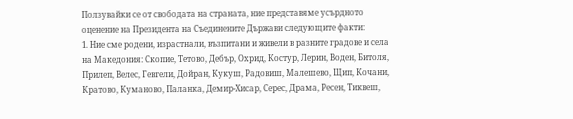Ползувайки се от свободата на страната, ние представяме усърдното оценение на Президента на Съединените Държави следующите факти:
1. Ние сме родени, израстнали, възпитани и живели в разните градове и села на Македония: Скопие, Тетово, Дебър, Охрид, Костур, Лерин, Воден, Битоля, Прилеп, Велес, Гевгели, Дойран, Кукуш, Радовиш, Малешево, Щип, Кочани, Кратово, Куманово, Паланка, Демир-Хисар, Серес, Драма, Ресен, Тиквеш,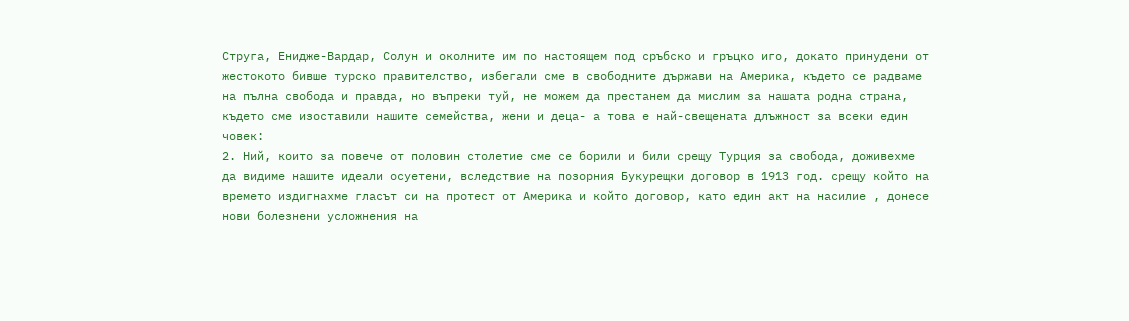Струга, Енидже-Вардар, Солун и околните им по настоящем под сръбско и гръцко иго, докато принудени от жестокото бивше турско правителство, избегали сме в свободните държави на Америка, където се радваме на пълна свобода и правда, но въпреки туй, не можем да престанем да мислим за нашата родна страна, където сме изоставили нашите семейства, жени и деца- а това е най-свещената длъжност за всеки един човек:
2. Ний, които за повече от половин столетие сме се борили и били срещу Турция за свобода, доживехме да видиме нашите идеали осуетени, вследствие на позорния Букурещки договор в 1913 год. срещу който на времето издигнахме гласът си на протест от Америка и който договор, като един акт на насилие , донесе нови болезнени усложнения на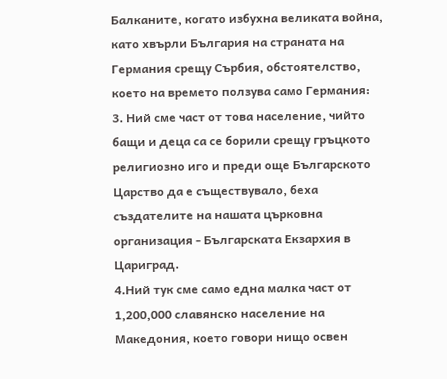Балканите, когато избухна великата война, като хвърли България на страната на Германия срещу Сърбия, обстоятелство, което на времето ползува само Германия:
3. Ний сме част от това население, чийто бащи и деца са се борили срещу гръцкото религиозно иго и преди още Българското Царство да е съществувало, беха създателите на нашата църковна организация - Българската Екзархия в Цариград.
4.Ний тук сме само една малка част от 1,200,000 славянско население на Македония, което говори нищо освен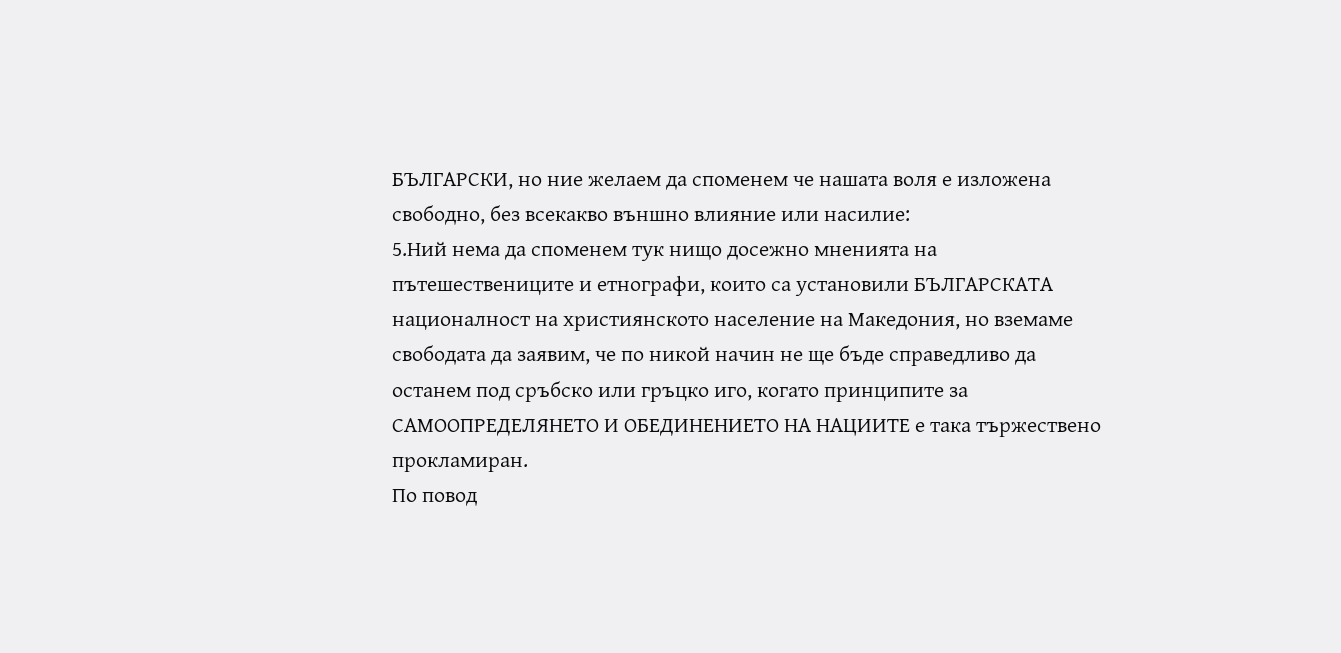БЪЛГАРСКИ, но ние желаем да споменем че нашата воля е изложена свободно, без всекакво външно влияние или насилие:
5.Ний нема да споменем тук нищо досежно мненията на пътешествениците и етнографи, които са установили БЪЛГАРСКАТА националност на християнското население на Македония, но вземаме свободата да заявим, че по никой начин не ще бъде справедливо да останем под сръбско или гръцко иго, когато принципите за САМООПРЕДЕЛЯНЕТО И ОБЕДИНЕНИЕТО НА НАЦИИТЕ е така тържествено прокламиран.
По повод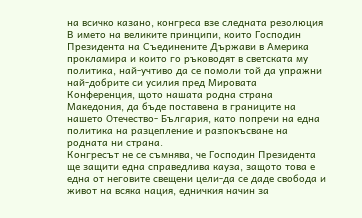на всичко казано, конгреса взе следната резолюция
В името на великите принципи, които Господин Президента на Съединените Държави в Америка прокламира и които го ръководят в светската му политика, най-учтиво да се помоли той да упражни най-добрите си усилия пред Мировата Конференция, щото нашата родна страна Македония, да бъде поставена в границите на нашето Отечество- България, като попречи на една политика на разцепление и разпокъсване на родната ни страна.
Конгресът не се съмнява, че Господин Президента ще защити една справедлива кауза, защото това е една от неговите свещени цели-да се даде свобода и живот на всяка нация, едничкия начин за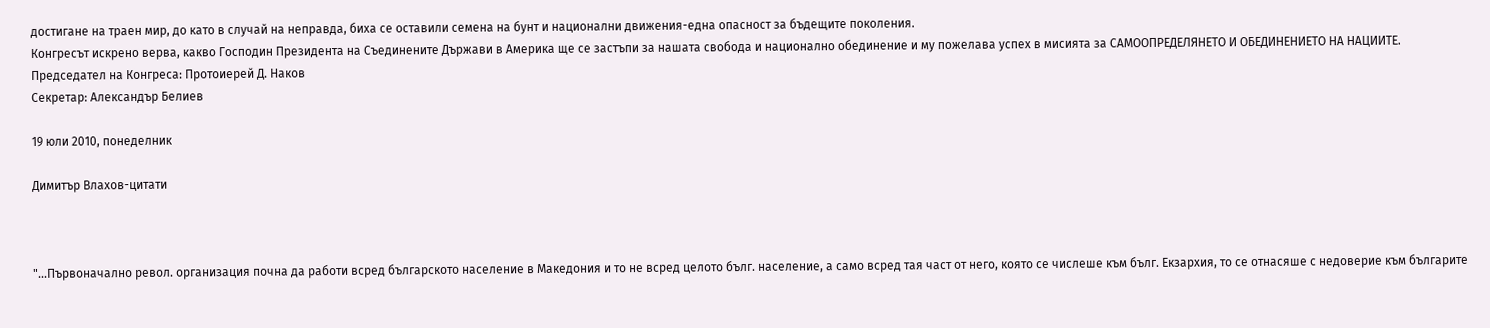достигане на траен мир, до като в случай на неправда, биха се оставили семена на бунт и национални движения-една опасност за бъдещите поколения.
Конгресът искрено верва, какво Господин Президента на Съединените Държави в Америка ще се застъпи за нашата свобода и национално обединение и му пожелава успех в мисията за САМООПРЕДЕЛЯНЕТО И ОБЕДИНЕНИЕТО НА НАЦИИТЕ.
Председател на Конгреса: Протоиерей Д. Наков
Секретар: Александър Белиев

19 юли 2010, понеделник

Димитър Влахов-цитати



"...Първоначално револ. организация почна да работи всред българското население в Македония и то не всред целото бълг. население, а само всред тая част от него, която се числеше към бълг. Екзархия, то се отнасяше с недоверие към българите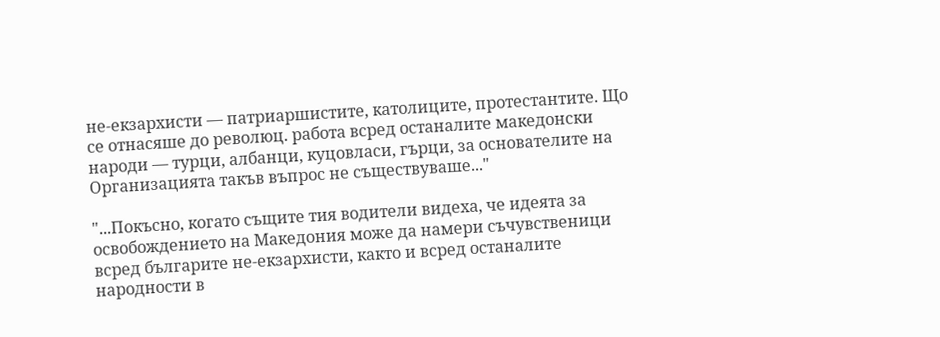не-екзархисти — патриаршистите, католиците, протестантите. Що се отнасяше до революц. работа всред останалите македонски народи — турци, албанци, куцовласи, гърци, за основателите на Oрганизацията такъв въпрос не съществуваше..."

"...Покъсно, когато същите тия водители видеха, че идеята за освобождението на Македония може да намери съчувственици всред българите не-екзархисти, както и всред останалите народности в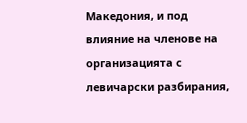Македония, и под влияние на членове на организацията с левичарски разбирания,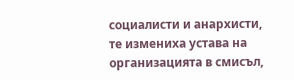социалисти и анархисти, те измениха устава на организацията в смисъл,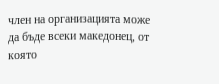член на организацията може да бъде всеки македонец, от която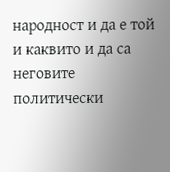народност и да е той и каквито и да са неговите политически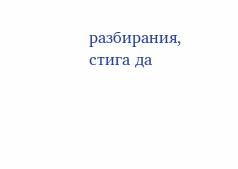разбирания, стига да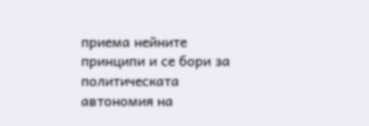приема нейните принципи и се бори за политическата автономия на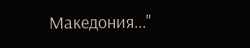Македония..."